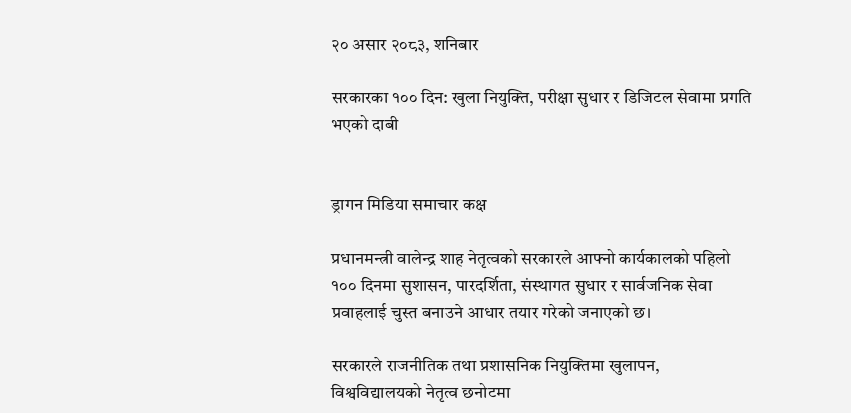२० असार २०८३, शनिबार

सरकारका १०० दिन: खुला नियुक्ति, परीक्षा सुधार र डिजिटल सेवामा प्रगति भएको दाबी


ड्रागन मिडिया समाचार कक्ष

प्रधानमन्त्री वालेन्द्र शाह नेतृत्वको सरकारले आफ्नो कार्यकालको पहिलो १०० दिनमा सुशासन, पारदर्शिता, संस्थागत सुधार र सार्वजनिक सेवा प्रवाहलाई चुस्त बनाउने आधार तयार गरेको जनाएको छ।

सरकारले राजनीतिक तथा प्रशासनिक नियुक्तिमा खुलापन, विश्वविद्यालयको नेतृत्व छनोटमा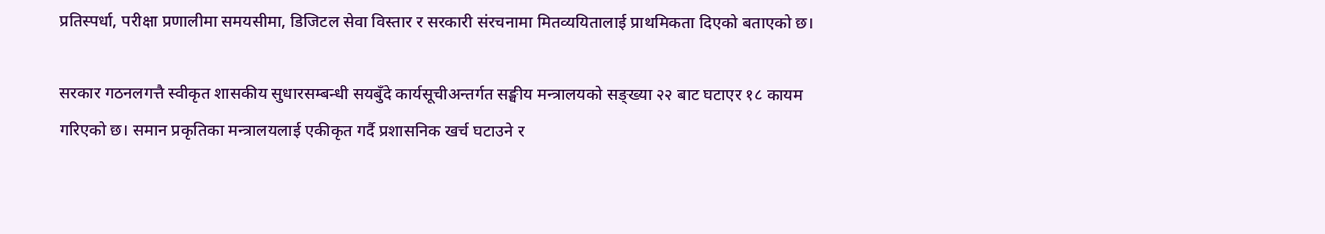प्रतिस्पर्धा, परीक्षा प्रणालीमा समयसीमा, डिजिटल सेवा विस्तार र सरकारी संरचनामा मितव्ययितालाई प्राथमिकता दिएको बताएको छ।

सरकार गठनलगत्तै स्वीकृत शासकीय सुधारसम्बन्धी सयबुँदे कार्यसूचीअन्तर्गत सङ्घीय मन्त्रालयको सङ्ख्या २२ बाट घटाएर १८ कायम गरिएको छ। समान प्रकृतिका मन्त्रालयलाई एकीकृत गर्दै प्रशासनिक खर्च घटाउने र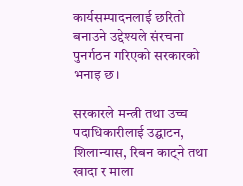कार्यसम्पादनलाई छरितो बनाउने उद्देश्यले संरचना पुनर्गठन गरिएको सरकारको भनाइ छ।

सरकारले मन्त्री तथा उच्च पदाधिकारीलाई उद्घाटन, शिलान्यास, रिबन काट्ने तथा खादा र माला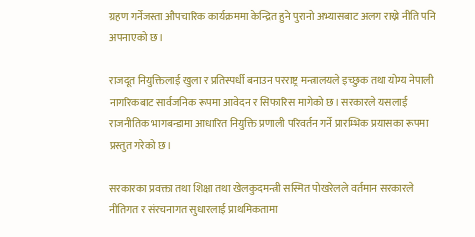ग्रहण गर्नेजस्ता औपचारिक कार्यक्रममा केन्द्रित हुने पुरानो अभ्यासबाट अलग राख्ने नीति पनि अपनाएको छ।

राजदूत नियुक्तिलाई खुला र प्रतिस्पर्धी बनाउन परराष्ट्र मन्त्रालयले इच्छुक तथा योग्य नेपाली नागरिकबाट सार्वजनिक रूपमा आवेदन र सिफारिस मागेको छ। सरकारले यसलाई राजनीतिक भागबन्डामा आधारित नियुक्ति प्रणाली परिवर्तन गर्ने प्रारम्भिक प्रयासका रूपमा प्रस्तुत गरेको छ।

सरकारका प्रवक्ता तथा शिक्षा तथा खेलकुदमन्त्री सस्मित पोखरेलले वर्तमान सरकारले नीतिगत र संरचनागत सुधारलाई प्राथमिकतामा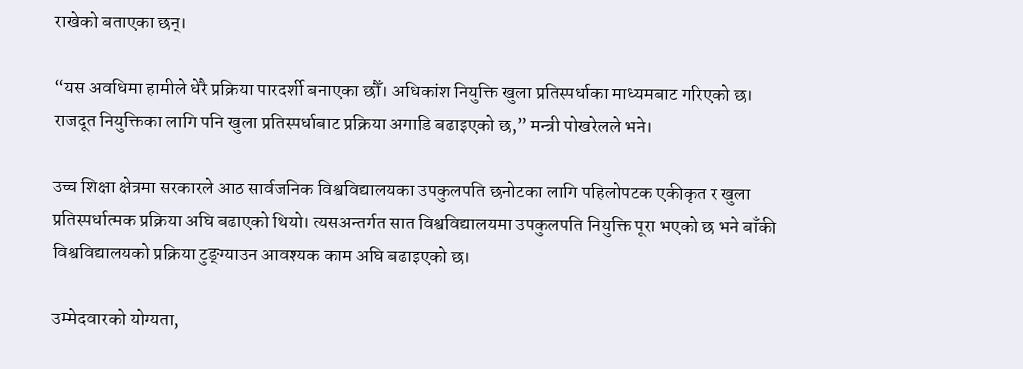राखेको बताएका छन्।

“यस अवधिमा हामीले धेरै प्रक्रिया पारदर्शी बनाएका छौँ। अधिकांश नियुक्ति खुला प्रतिस्पर्धाका माध्यमबाट गरिएको छ। राजदूत नियुक्तिका लागि पनि खुला प्रतिस्पर्धाबाट प्रक्रिया अगाडि बढाइएको छ,” मन्त्री पोखरेलले भने।

उच्च शिक्षा क्षेत्रमा सरकारले आठ सार्वजनिक विश्वविद्यालयका उपकुलपति छनोटका लागि पहिलोपटक एकीकृत र खुला प्रतिस्पर्धात्मक प्रक्रिया अघि बढाएको थियो। त्यसअन्तर्गत सात विश्वविद्यालयमा उपकुलपति नियुक्ति पूरा भएको छ भने बाँकी विश्वविद्यालयको प्रक्रिया टुङ्ग्याउन आवश्यक काम अघि बढाइएको छ।

उम्मेदवारको योग्यता,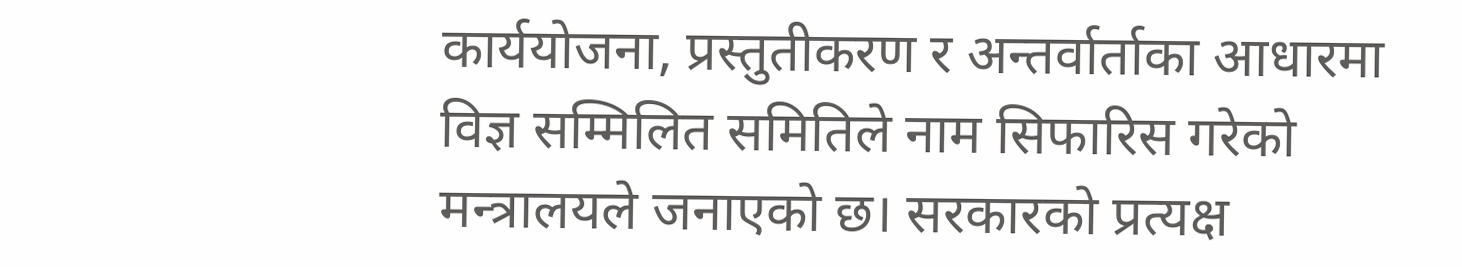कार्ययोजना, प्रस्तुतीकरण र अन्तर्वार्ताका आधारमा विज्ञ सम्मिलित समितिले नाम सिफारिस गरेको मन्त्रालयले जनाएको छ। सरकारको प्रत्यक्ष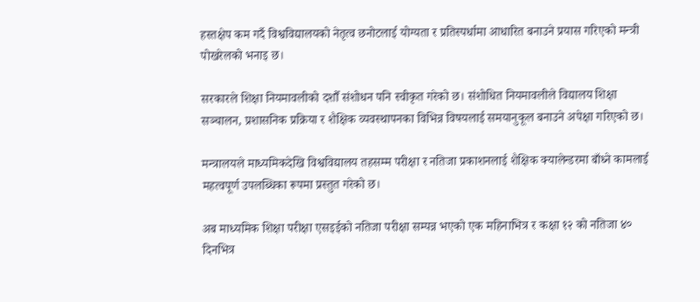हस्तक्षेप कम गर्दै विश्वविद्यालयको नेतृत्व छनोटलाई योग्यता र प्रतिस्पर्धामा आधारित बनाउने प्रयास गरिएको मन्त्री पोखरेलको भनाइ छ।

सरकारले शिक्षा नियमावलीको दशौँ संशोधन पनि स्वीकृत गरेको छ। संशोधित नियमावलीले विद्यालय शिक्षा सञ्चालन, प्रशासनिक प्रक्रिया र शैक्षिक व्यवस्थापनका विभिन्न विषयलाई समयानुकूल बनाउने अपेक्षा गरिएको छ।

मन्त्रालयले माध्यमिकदेखि विश्वविद्यालय तहसम्म परीक्षा र नतिजा प्रकाशनलाई शैक्षिक क्यालेन्डरमा बाँध्ने कामलाई महत्वपूर्ण उपलब्धिका रूपमा प्रस्तुत गरेको छ।

अब माध्यमिक शिक्षा परीक्षा एसइईको नतिजा परीक्षा सम्पन्न भएको एक महिनाभित्र र कक्षा १२ को नतिजा ४० दिनभित्र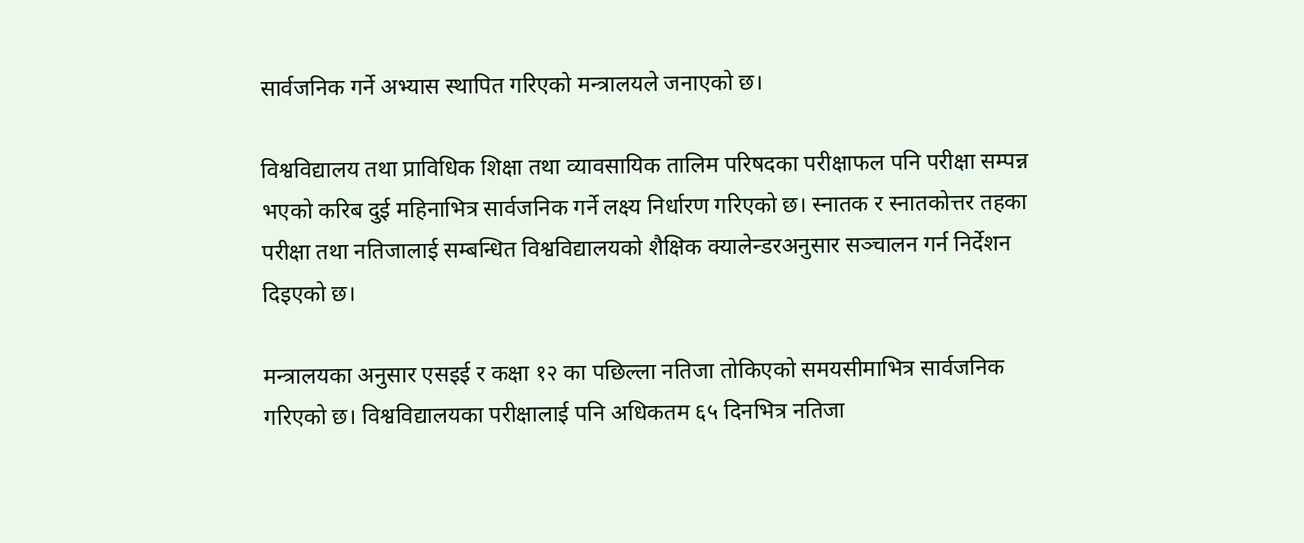सार्वजनिक गर्ने अभ्यास स्थापित गरिएको मन्त्रालयले जनाएको छ।

विश्वविद्यालय तथा प्राविधिक शिक्षा तथा व्यावसायिक तालिम परिषदका परीक्षाफल पनि परीक्षा सम्पन्न भएको करिब दुई महिनाभित्र सार्वजनिक गर्ने लक्ष्य निर्धारण गरिएको छ। स्नातक र स्नातकोत्तर तहका परीक्षा तथा नतिजालाई सम्बन्धित विश्वविद्यालयको शैक्षिक क्यालेन्डरअनुसार सञ्चालन गर्न निर्देशन दिइएको छ।

मन्त्रालयका अनुसार एसइई र कक्षा १२ का पछिल्ला नतिजा तोकिएको समयसीमाभित्र सार्वजनिक गरिएको छ। विश्वविद्यालयका परीक्षालाई पनि अधिकतम ६५ दिनभित्र नतिजा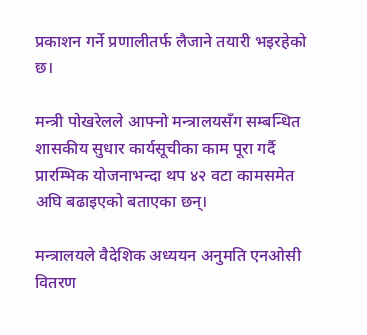प्रकाशन गर्ने प्रणालीतर्फ लैजाने तयारी भइरहेको छ।

मन्त्री पोखरेलले आफ्नो मन्त्रालयसँग सम्बन्धित शासकीय सुधार कार्यसूचीका काम पूरा गर्दै प्रारम्भिक योजनाभन्दा थप ४२ वटा कामसमेत अघि बढाइएको बताएका छन्।

मन्त्रालयले वैदेशिक अध्ययन अनुमति एनओसी वितरण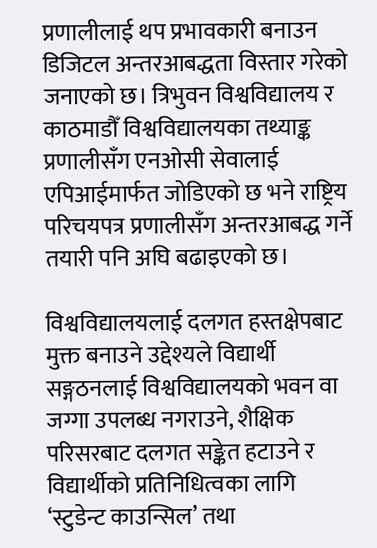प्रणालीलाई थप प्रभावकारी बनाउन डिजिटल अन्तरआबद्धता विस्तार गरेको जनाएको छ। त्रिभुवन विश्वविद्यालय र काठमाडौँ विश्वविद्यालयका तथ्याङ्क प्रणालीसँग एनओसी सेवालाई एपिआईमार्फत जोडिएको छ भने राष्ट्रिय परिचयपत्र प्रणालीसँग अन्तरआबद्ध गर्ने तयारी पनि अघि बढाइएको छ।

विश्वविद्यालयलाई दलगत हस्तक्षेपबाट मुक्त बनाउने उद्देश्यले विद्यार्थी सङ्गठनलाई विश्वविद्यालयको भवन वा जग्गा उपलब्ध नगराउने, शैक्षिक परिसरबाट दलगत सङ्केत हटाउने र विद्यार्थीको प्रतिनिधित्वका लागि ‘स्टुडेन्ट काउन्सिल’ तथा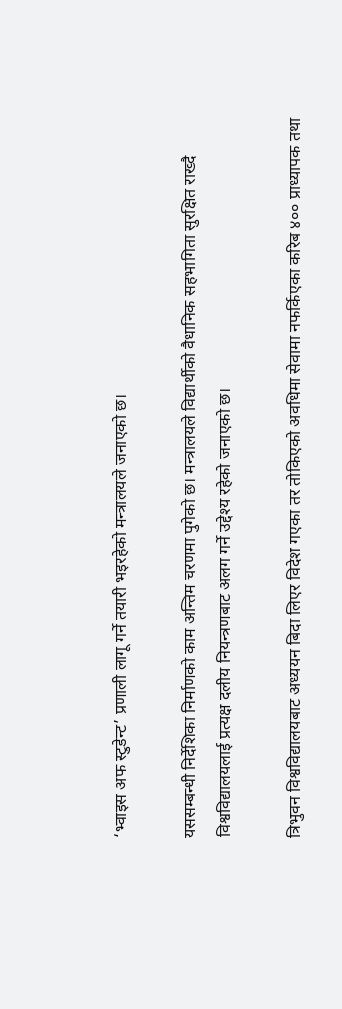‘भ्वाइस अफ स्टुडेन्ट’ प्रणाली लागू गर्ने तयारी भइरहेको मन्त्रालयले जनाएको छ।

यससम्बन्धी निर्देशिका निर्माणको काम अन्तिम चरणमा पुगेको छ। मन्त्रालयले विद्यार्थीको वैधानिक सहभागिता सुरक्षित राख्दै विश्वविद्यालयलाई प्रत्यक्ष दलीय नियन्त्रणबाट अलग गर्ने उद्देश्य रहेको जनाएको छ।

त्रिभुवन विश्वविद्यालयबाट अध्ययन बिदा लिएर विदेश गएका तर तोकिएको अवधिमा सेवामा नफर्किएका करिब ४०० प्राध्यापक तथा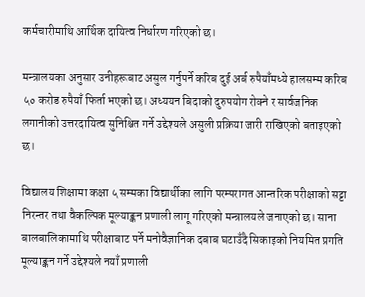कर्मचारीमाथि आर्थिक दायित्व निर्धारण गरिएको छ।

मन्त्रालयका अनुसार उनीहरूबाट असुल गर्नुपर्ने करिब दुई अर्ब रुपैयाँमध्ये हालसम्म करिब ५० करोड रुपैयाँ फिर्ता भएको छ। अध्ययन बिदाको दुरुपयोग रोक्ने र सार्वजनिक लगानीको उत्तरदायित्व सुनिश्चित गर्ने उद्देश्यले असुली प्रक्रिया जारी राखिएको बताइएको छ।

विद्यालय शिक्षामा कक्षा ५ सम्मका विद्यार्थीका लागि परम्परागत आन्तरिक परीक्षाको सट्टा निरन्तर तथा वैकल्पिक मूल्याङ्कन प्रणाली लागू गरिएको मन्त्रालयले जनाएको छ। साना बालबालिकामाथि परीक्षाबाट पर्ने मनोवैज्ञानिक दबाब घटाउँदै सिकाइको नियमित प्रगति मूल्याङ्कन गर्ने उद्देश्यले नयाँ प्रणाली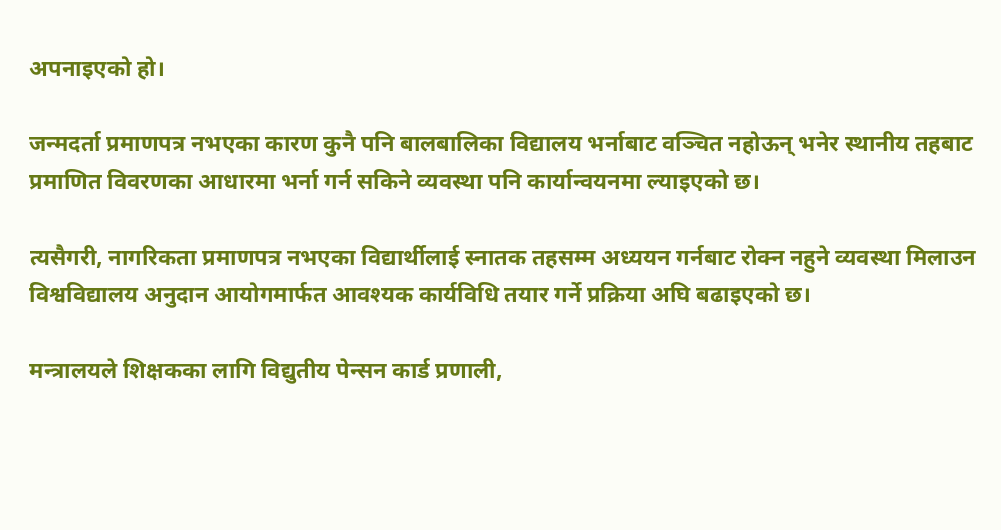अपनाइएको हो।

जन्मदर्ता प्रमाणपत्र नभएका कारण कुनै पनि बालबालिका विद्यालय भर्नाबाट वञ्चित नहोऊन् भनेर स्थानीय तहबाट प्रमाणित विवरणका आधारमा भर्ना गर्न सकिने व्यवस्था पनि कार्यान्वयनमा ल्याइएको छ।

त्यसैगरी, नागरिकता प्रमाणपत्र नभएका विद्यार्थीलाई स्नातक तहसम्म अध्ययन गर्नबाट रोक्न नहुने व्यवस्था मिलाउन विश्वविद्यालय अनुदान आयोगमार्फत आवश्यक कार्यविधि तयार गर्ने प्रक्रिया अघि बढाइएको छ।

मन्त्रालयले शिक्षकका लागि विद्युतीय पेन्सन कार्ड प्रणाली,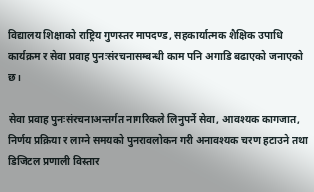विद्यालय शिक्षाको राष्ट्रिय गुणस्तर मापदण्ड, सहकार्यात्मक शैक्षिक उपाधि कार्यक्रम र सेवा प्रवाह पुनःसंरचनासम्बन्धी काम पनि अगाडि बढाएको जनाएको छ।

सेवा प्रवाह पुनःसंरचनाअन्तर्गत नागरिकले लिनुपर्ने सेवा, आवश्यक कागजात, निर्णय प्रक्रिया र लाग्ने समयको पुनरावलोकन गरी अनावश्यक चरण हटाउने तथा डिजिटल प्रणाली विस्तार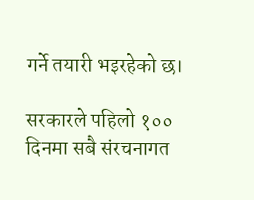गर्ने तयारी भइरहेको छ।

सरकारले पहिलो १०० दिनमा सबै संरचनागत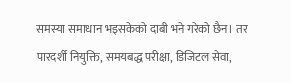समस्या समाधान भइसकेको दाबी भने गरेको छैन। तर पारदर्शी नियुक्ति, समयबद्ध परीक्षा, डिजिटल सेवा,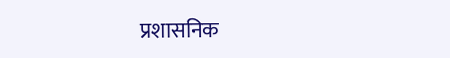प्रशासनिक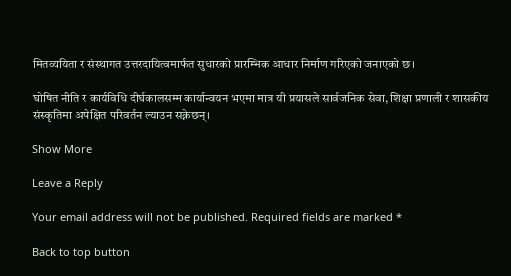मितव्ययिता र संस्थागत उत्तरदायित्वमार्फत सुधारको प्रारम्भिक आधार निर्माण गरिएको जनाएको छ।

घोषित नीति र कार्यविधि दीर्घकालसम्म कार्यान्वयन भएमा मात्र यी प्रयासले सार्वजनिक सेवा, शिक्षा प्रणाली र शासकीय संस्कृतिमा अपेक्षित परिवर्तन ल्याउन सक्नेछन्।

Show More

Leave a Reply

Your email address will not be published. Required fields are marked *

Back to top button